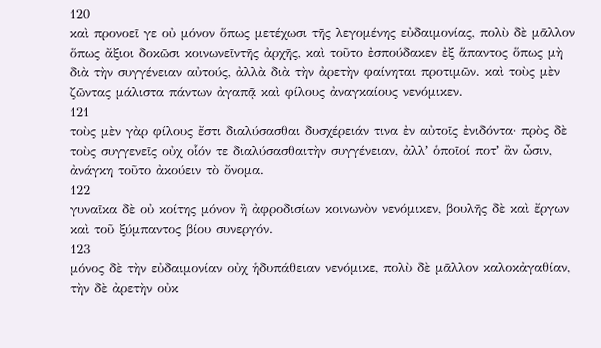120
καὶ προνοεῖ γε οὐ μόνον ὅπως μετέχωσι τῆς λεγομένης εὐδαιμονίας, πολὺ δὲ μᾶλλον ὅπως ἄξιοι δοκῶσι κοινωνεῖντῆς ἀρχῆς, καὶ τοῦτο ἐσπούδακεν ἐξ ἅπαντος ὅπως μὴ διὰ τὴν συγγένειαν αὐτούς, ἀλλὰ διὰ τὴν ἀρετὴν φαίνηται προτιμῶν. καὶ τοὺς μὲν ζῶντας μάλιστα πάντων ἀγαπᾷ καὶ φίλους ἀναγκαίους νενόμικεν.
121
τοὺς μὲν γὰρ φίλους ἔστι διαλύσασθαι δυσχέρειάν τινα ἐν αὐτοῖς ἐνιδόντα· πρὸς δὲ τοὺς συγγενεῖς οὐχ οἷόν τε διαλύσασθαιτὴν συγγένειαν, ἀλλʼ ὁποῖοί ποτʼ ἂν ὦσιν, ἀνάγκη τοῦτο ἀκούειν τὸ ὄνομα.
122
γυναῖκα δὲ οὐ κοίτης μόνον ἢ ἀφροδισίων κοινωνὸν νενόμικεν, βουλῆς δὲ καὶ ἔργων καὶ τοῦ ξύμπαντος βίου συνεργόν.
123
μόνος δὲ τὴν εὐδαιμονίαν οὐχ ἡδυπάθειαν νενόμικε, πολὺ δὲ μᾶλλον καλοκἀγαθίαν, τὴν δὲ ἀρετὴν οὐκ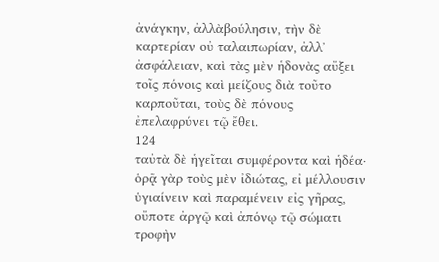ἀνάγκην, ἀλλὰβούλησιν, τὴν δὲ καρτερίαν οὐ ταλαιπωρίαν, ἀλλʼ ἀσφάλειαν, καὶ τὰς μὲν ἡδονὰς αὔξει τοῖς πόνοις καὶ μείζους διὰ τοῦτο καρποῦται, τοὺς δὲ πόνους ἐπελαφρύνει τῷ ἔθει.
124
ταὐτὰ δὲ ἡγεῖται συμφέροντα καὶ ἡδέα· ὁρᾷ γὰρ τοὺς μὲν ἰδιώτας, εἰ μέλλουσιν ὑγιαίνειν καὶ παραμένειν εἰς γῆρας, οὔποτε ἀργῷ καὶ ἀπόνῳ τῷ σώματι τροφὴν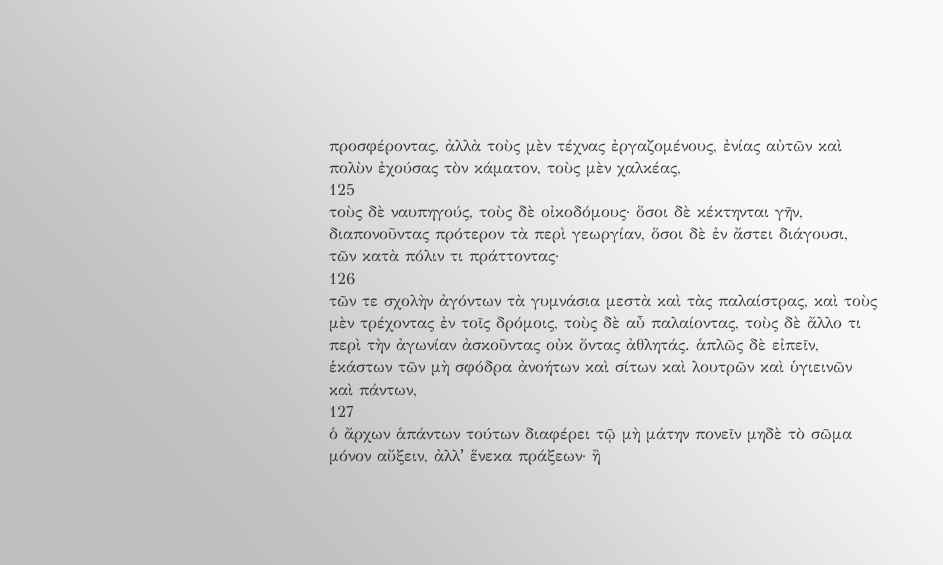προσφέροντας, ἀλλὰ τοὺς μὲν τέχνας ἐργαζομένους, ἐνίας αὐτῶν καὶ πολὺν ἐχούσας τὸν κάματον, τοὺς μὲν χαλκέας,
125
τοὺς δὲ ναυπηγούς, τοὺς δὲ οἰκοδόμους· ὅσοι δὲ κέκτηνται γῆν, διαπονοῦντας πρότερον τὰ περὶ γεωργίαν, ὅσοι δὲ ἐν ἄστει διάγουσι, τῶν κατὰ πόλιν τι πράττοντας·
126
τῶν τε σχολὴν ἀγόντων τὰ γυμνάσια μεστὰ καὶ τὰς παλαίστρας, καὶ τοὺς μὲν τρέχοντας ἐν τοῖς δρόμοις, τοὺς δὲ αὖ παλαίοντας, τοὺς δὲ ἄλλο τι περὶ τὴν ἀγωνίαν ἀσκοῦντας οὐκ ὄντας ἀθλητάς. ἁπλῶς δὲ εἰπεῖν, ἑκάστων τῶν μὴ σφόδρα ἀνοήτων καὶ σίτων καὶ λουτρῶν καὶ ὑγιεινῶν καὶ πάντων,
127
ὁ ἄρχων ἁπάντων τούτων διαφέρει τῷ μὴ μάτην πονεῖν μηδὲ τὸ σῶμα μόνον αὔξειν, ἀλλʼ ἕνεκα πράξεων· ἢ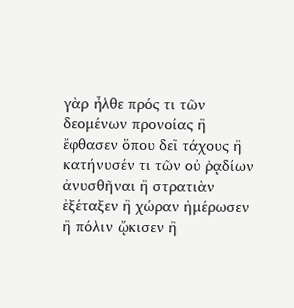γὰρ ἦλθε πρός τι τῶν δεομένων προνοίας ἢ ἔφθασεν ὅπου δεῖ τάχους ἢ κατήνυσέν τι τῶν οὐ ῥᾳδίων ἀνυσθῆναι ἢ στρατιὰν ἐξέταξεν ἢ χώραν ἡμέρωσεν ἢ πόλιν ᾤκισεν ἢ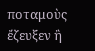ποταμοὺς ἔζευξεν ἢ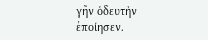γῆν ὁδευτὴν ἐποίησεν.